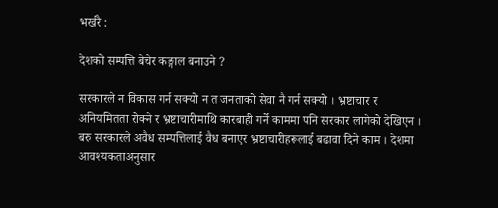भर्खरै :

देशको सम्पत्ति बेचेर कङ्गाल बनाउने ?

सरकारले न विकास गर्न सक्यो न त जनताको सेवा नै गर्न सक्यो । भ्रष्टाचार र अनियमितता रोक्ने र भ्रष्टाचारीमाथि कारबाही गर्ने काममा पनि सरकार लागेको देखिएन । बरु सरकारले अवैध सम्पत्तिलाई वैध बनाएर भ्रष्टाचारीहरूलाई बढावा दिने काम । देशमा आवश्यकताअनुसार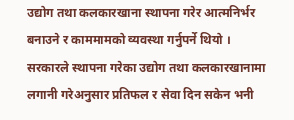उद्योग तथा कलकारखाना स्थापना गरेर आत्मनिर्भर बनाउने र काममामको व्यवस्था गर्नुपर्ने थियो । सरकारले स्थापना गरेका उद्योग तथा कलकारखानामा लगानी गरेअनुसार प्रतिफल र सेवा दिन सकेन भनी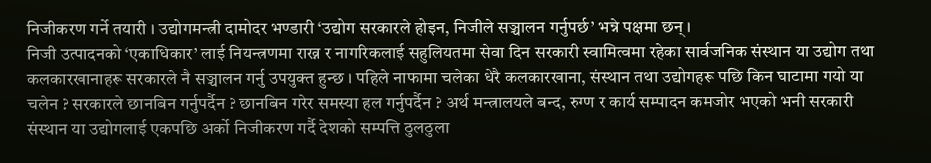निजीकरण गर्ने तयारी । उद्योगमन्त्री दामोदर भण्डारी ‘उद्योग सरकारले होइन, निजीले सञ्चालन गर्नुपर्छ’ भन्ने पक्षमा छन् ।
निजी उत्पादनको ‘एकाधिकार’ लाई नियन्त्रणमा राख्न र नागरिकलाई सहुलियतमा सेवा दिन सरकारी स्वामित्वमा रहेका सार्वजनिक संस्थान या उद्योग तथा कलकारखानाहरू सरकारले नै सञ्चालन गर्नु उपयुक्त हुन्छ । पहिले नाफामा चलेका धेरै कलकारखाना, संस्थान तथा उद्योगहरू पछि किन घाटामा गयो या चलेन ? सरकारले छानबिन गर्नुपर्दैन ? छानबिन गरेर समस्या हल गर्नुपर्दैन ? अर्थ मन्त्रालयले बन्द, रुग्ण र कार्य सम्पादन कमजोर भएको भनी सरकारी संस्थान या उद्योगलाई एकपछि अर्को निजीकरण गर्दै देशको सम्पत्ति ठुलठुला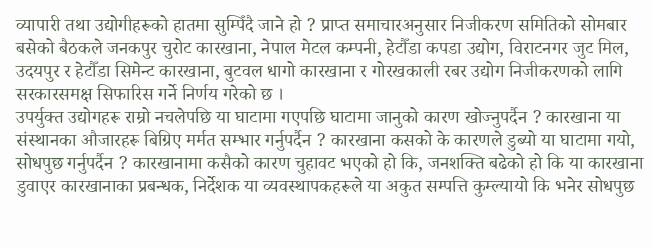व्यापारी तथा उद्योगीहरूको हातमा सुम्पिँदै जाने हो ? प्राप्त समाचारअनुसार निजीकरण समितिको सोमबार बसेको बैठकले जनकपुर चुरोट कारखाना, नेपाल मेटल कम्पनी, हेटौँडा कपडा उद्योग, विराटनगर जुट मिल, उदयपुर र हेटौँडा सिमेन्ट कारखाना, बुटवल धागो कारखाना र गोरखकाली रबर उद्योग निजीकरणको लागि सरकारसमक्ष सिफारिस गर्ने निर्णय गरेको छ ।
उपर्युक्त उद्योगहरू राम्रो नचलेपछि या घाटामा गएपछि घाटामा जानुको कारण खोज्नुपर्दैन ? कारखाना या संस्थानका औजारहरू बिग्रिए मर्मत सम्भार गर्नुपर्दैन ? कारखाना कसको के कारणले डुब्यो या घाटामा गयो, सोधपुछ गर्नुपर्दैन ? कारखानामा कसैको कारण चुहावट भएको हो कि, जनशक्ति बढेको हो कि या कारखाना डुवाएर कारखानाका प्रबन्धक, निर्देशक या व्यवस्थापकहरूले या अकुत सम्पत्ति कुम्ल्यायो कि भनेर सोधपुछ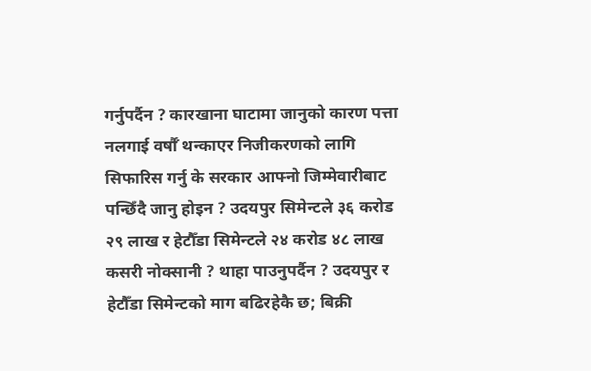गर्नुपर्दैन ? कारखाना घाटामा जानुको कारण पत्ता नलगाई वर्षौँ थन्काएर निजीकरणको लागि सिफारिस गर्नु के सरकार आफ्नो जिम्मेवारीबाट पन्छिँदै जानु होइन ? उदयपुर सिमेन्टले ३६ करोड २९ लाख र हेटौँडा सिमेन्टले २४ करोड ४८ लाख कसरी नोक्सानी ? थाहा पाउनुपर्दैन ? उदयपुर र हेटौँडा सिमेन्टको माग बढिरहेकै छ; बिक्री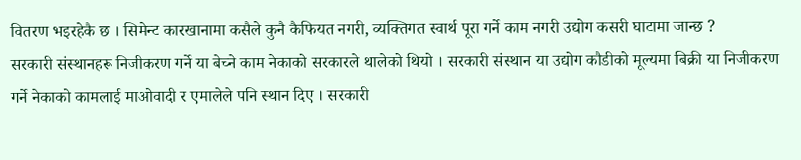वितरण भइरहेकै छ । सिमेन्ट कारखानामा कसैले कुनै कैफियत नगरी, व्यक्तिगत स्वार्थ पूरा गर्ने काम नगरी उद्योग कसरी घाटामा जान्छ ?
सरकारी संस्थानहरू निजीकरण गर्ने या बेच्ने काम नेकाको सरकारले थालेको थियो । सरकारी संस्थान या उद्योग कौडीको मूल्यमा बिक्री या निजीकरण गर्ने नेकाको कामलाई माओवादी र एमालेले पनि स्थान दिए । सरकारी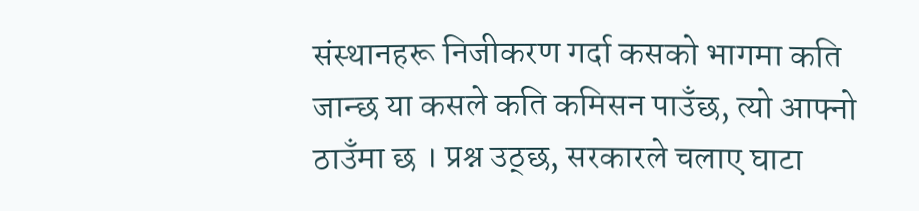संस्थानहरू निजीकरण गर्दा कसको भागमा कति जान्छ या कसले कति कमिसन पाउँछ, त्यो आफ्नो ठाउँमा छ । प्रश्न उठ्छ, सरकारले चलाए घाटा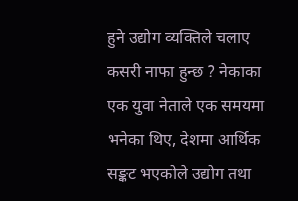हुने उद्योग व्यक्तिले चलाए कसरी नाफा हुन्छ ? नेकाका एक युवा नेताले एक समयमा भनेका थिए, देशमा आर्थिक सङ्कट भएकोले उद्योग तथा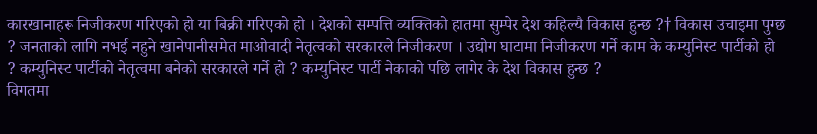कारखानाहरू निजीकरण गरिएको हो या बिक्री गरिएको हो । देशको सम्पत्ति व्यक्तिको हातमा सुम्पेर देश कहिल्यै विकास हुन्छ ?† विकास उचाइमा पुग्छ ? जनताको लागि नभई नहुने खानेपानीसमेत माओवादी नेतृत्वको सरकारले निजीकरण । उद्योग घाटामा निजीकरण गर्ने काम के कम्युनिस्ट पार्टीको हो ? कम्युनिस्ट पार्टीको नेतृत्वमा बनेको सरकारले गर्ने हो ? कम्युनिस्ट पार्टी नेकाको पछि लागेर के देश विकास हुन्छ ?
विगतमा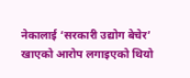नेकालाई ‘सरकारी उद्योग बेचेर’ खाएको आरोप लगाइएको थियो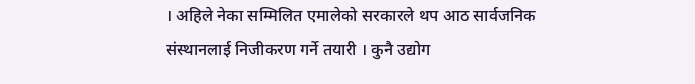। अहिले नेका सम्मिलित एमालेको सरकारले थप आठ सार्वजनिक संस्थानलाई निजीकरण गर्ने तयारी । कुनै उद्योग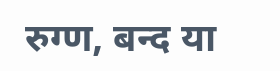रुग्ण, बन्द या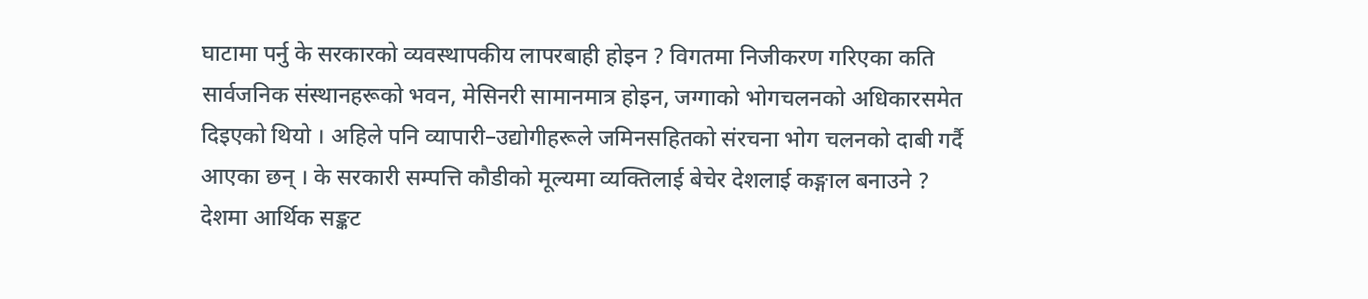घाटामा पर्नु के सरकारको व्यवस्थापकीय लापरबाही होइन ? विगतमा निजीकरण गरिएका कति सार्वजनिक संस्थानहरूको भवन, मेसिनरी सामानमात्र होइन, जग्गाको भोगचलनको अधिकारसमेत दिइएको थियो । अहिले पनि व्यापारी–उद्योगीहरूले जमिनसहितको संरचना भोग चलनको दाबी गर्दै आएका छन् । के सरकारी सम्पत्ति कौडीको मूल्यमा व्यक्तिलाई बेचेर देशलाई कङ्गाल बनाउने ? देशमा आर्थिक सङ्कट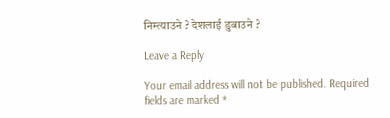निम्त्याउने ? देशलाई डुबाउने ?

Leave a Reply

Your email address will not be published. Required fields are marked *